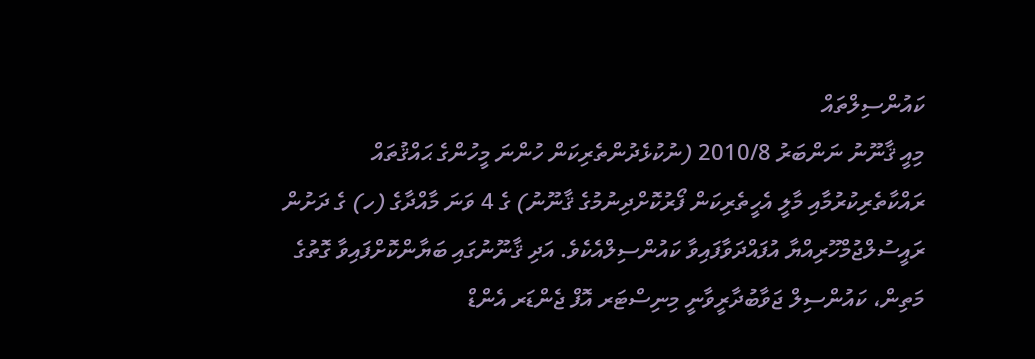ކައުންސިލްތައް
މިއީ ޤާނޫނު ނަންބަރު 2010/8 (ނުކުޅެދުންތެރިކަން ހުންނަ މީހުންގެ ޙައްޤުތައް ރައްކާތެރިކުރުމާއި މާލީ އެހީތެރިކަން ފޯރުކޮށްދިނުމުގެ ޤާނޫނު) ގެ 4 ވަނަ މާއްދާގެ (ހ) ގެ ދަށުން ރައީސުލްޖުމްހޫރިއްޔާ އުފައްދަވާފައިވާ ކައުންސިލްއެކެވެ. އަދި ޤާނޫނުގައި ބަޔާންކޮށްފައިވާ ގޮތުގެ މަތިން، ކައުންސިލް ޖަވާބުދާރީވާނީ މިނިސްޓަރ އޮފް ޖެންޑަރ އެންޑް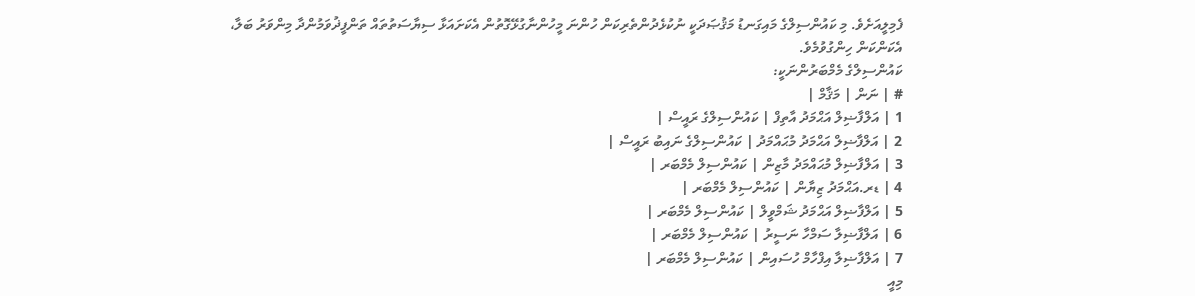ފެމިލީއަށެވެ. މި ކައުންސިލްގެ މައިގަނޑު މަޤުޞަދަކީ ނުކުޅެދުންތެރިކަން ހުންނަ މީހުންނާގުޅޭގޮތުން އެކަށައަޅާ ސިޔާސަތުތައް ތަންފީޛުވަމުންދާ މިންވަރު ބަލާ، އެކަންކަން ހިންގުވުމެވެ.
ކައުންސިލްގެ މެމްބަރުންނަކީ:
# | ނަން | މަޤާމް |
1 | އަލްފާޟިލް އަޙްމަދު އާތިފް | ކައުންސިލްގެ ރައީސް |
2 | އަލްފާޟިލް އަޙްމަދު މުޙައްމަދު | ކައުންސިލްގެ ނައިބު ރައީސް |
3 | އަލްފާޟިލް މުޙައްމަދު މާޒިން | ކައުންސިލް މެމްބަރ |
4 | ޑރ.އަޙްމަދު ޒިޔާން | ކައުންސިލް މެމްބަރ |
5 | އަލްފާޟިލް އަޙްމަދު ޝަމްވީލް | ކައުންސިލް މެމްބަރ |
6 | އަލްފާޟިލާ ސަމްހާ ނަސީރު | ކައުންސިލް މެމްބަރ |
7 | އަލްފާޟިލާ އިފްހާމް ހުސައިން | ކައުންސިލް މެމްބަރ |
މިއީ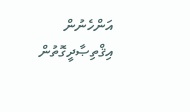އަންހެނުން އިޤްތިޞާދީގޮތުން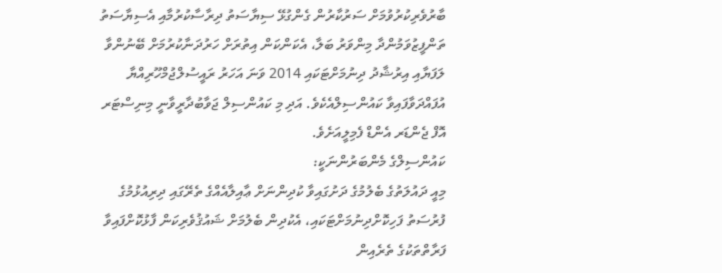ބާރުވެރިކުރުވުމަށް ސަރުކާރުން ގެންގުޅޭ ސިޔާސަތު ދިރާސާކުރުމާއި އެސިޔާސަތު ތަންފީޒުވަމުންދާ މިންވަރު ބަލާ، އެކަންކަން އިތުރަށް ހަރުދަނާކުރުމަށް ބޭނުންވާ ލަފަޔާއި އިރުޝާދު ދިނުމަށްޓަކައި 2014 ވަނަ އަހަރު ރައީސުލްޖުމްހޫރިއްޔާ އުފައްދަވާފައިވާ ކައުންސިލްއެކެވެ. އަދި މި ކައުންސިލް ޖަވާބުދާރީވާނީ މިނިސްޓަރ އޮފް ޖެންޑަރ އެންޑް ފެމިލީއަށެވެ.
ކައުންސިލްގެ މެންބަރުންނަކީ:
މިއީ ދައުލަތުގެ ބެލުމުގެ ދަށުގައިވާ ކުދިންނަށް ޢާއިލާއެއްގެ ތެރޭގައި ދިރިއުޅުމުގެ ފުރުސަތު ފަހިކޮށްދިނުމަށްޓަކައި، އެކުދިން ބެލުމަށް ޝައުޤުވެރިކަން ފާޅުކޮށްފައިވާ ފަރާތްތަކުގެ ތެރެއިން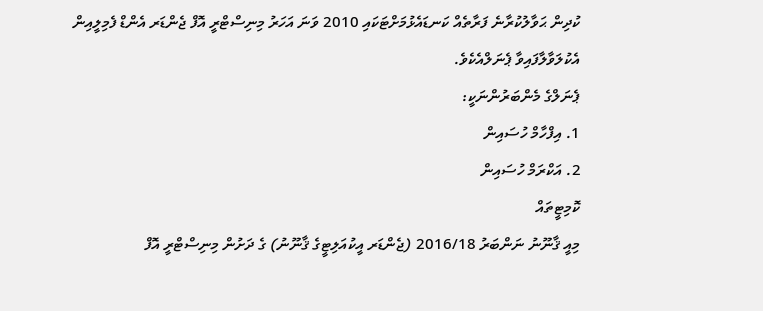ކުދިން ޙަވާލުކުރާނެ ފަރާތެއް ކަނޑައެޅުމަށްޓަކައި 2010 ވަނަ އަހަރު މިނިސްޓްރީ އޮފް ޖެންޑަރ އެންޑް ފެމިލީއިން އެކުލަވާލާފައިވާ ޕެނަލްއެކެވެ.
ޕެނަލްގެ މެންބަރުންނަކީ:
1. އިފްހާމް ހުސައިން
2. އަކްރަމް ހުސައިން
ކޮމިޓީތައް
މިއީ ޤާނޫނު ނަންބަރު 2016/18 (ޖެންޑަރ އީކުއަލިޓީގެ ޤާނޫނު) ގެ ދަށުން މިނިސްޓްރީ އޮފް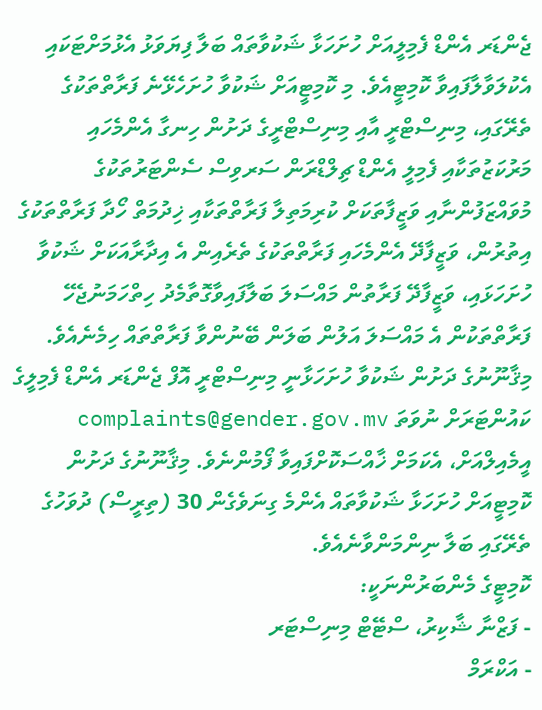ޖެންޑަރ އެންޑް ފެމިލީއަށް ހުށަހަޅާ ޝަކުވާތައް ބަލާ ފިޔަވަޅު އެޅުމަށްޓަކައި އެކުލަވާލާފައިވާ ކޮމިޓީއެވެ. މި ކޮމިޓީއަށް ޝަކުވާ ހުށަހެޅޭނެ ފަރާތްތަކުގެ ތެރޭގައި، މިނިސްޓްރީ އާއި މިނިސްޓްރީގެ ދަށުން ހިނގާ އެންމެހައި މަރުކަޒުތަކާއި ފެމިލީ އެންޑް ޗިލްޑްރަން ސަރވިސް ސެންޓަރުތަކުގެ މުވައްޒަފުންނާއި ވަޒީފާތަކަށް ކުރިމަތިލާ ފަރާތްތަކާއި ޚިދުމަތް ހޯދާ ފަރާތްތަކުގެ އިތުރުން، ވަޒީފާދޭ އެންމެހައި ފަރާތްތަކުގެ ތެރެއިން އެ އިދާރާއަކަށް ޝަކުވާ ހުށަހަޅައި، ވަޒީފާދޭ ފަރާތުން މައްސަލަ ބަލާފައިވާގޮތާމެދު ހިތްހަމަނުޖެހޭ ފަރާތްތަކުން އެ މައްސަލަ އަލުން ބަލަން ބޭނުންވާ ފަރާތްތައް ހިމެނެއެވެ.
މިޤާނޫނުގެ ދަށުން ޝަކުވާ ހުށަހަޅާނީ މިނިސްޓްރީ އޮފް ޖެންޑަރ އެންޑް ފެމިލީގެ ކައުންޓަރަށް ނުވަތަ complaints@gender.gov.mv އީމެއިލްއަށް، އެކަމަށް ޚާއްސަކޮށްފައިވާ ފޯމުންނެވެ. މިޤާނޫނުގެ ދަށުން ކޮމިޓީއަށް ހުށަހަޅާ ޝަކުވާތައް އެންމެ ގިނަވެގެން 30 (ތިރީސް) ދުވަހުގެ ތެރޭގައި ބަލާ ނިންމަންވާނެއެވެ.
ކޮމިޓީގެ މެންބަރުންނަކީ:
- ފަޒްނާ ޝާކިރު، ސްޓޭޓް މިނިސްޓަރ
- އަކްރަމް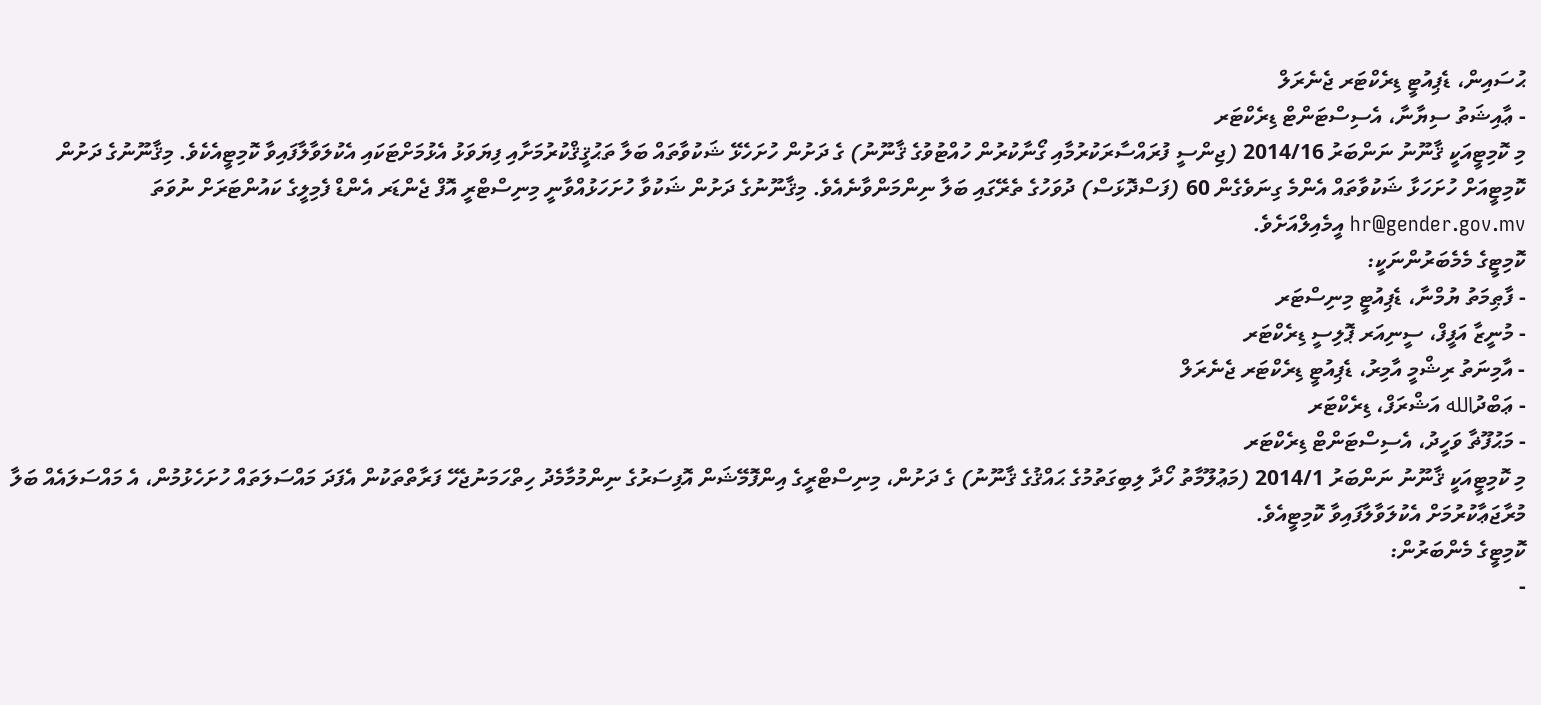ޙުސައިން، ޑެޕިއުޓީ ޑިރެކްޓަރ ޖެނެރަލް
- ޢާއިޝަތު ސިޔާނާ، އެސިސްޓަންޓް ޑިރެކްޓަރ
މި ކޮމިޓީއަކީ ޤާނޫނު ނަންބަރު 2014/16 (ޖިންސީ ފުރައްސާރަކުރުމާއި ގޯނާކުރުން ހުއްޓުވުގެ ޤާނޫނު) ގެ ދަށުން ހުށަހެޅޭ ޝަކުވާތައް ބަލާ ތަޙުޤީޤްކުރުމަށާއި ފިޔަވަޅު އެޅުމަށްޓަކައި އެކުލަވާލާފައިވާ ކޮމިޓީއެކެވެ. މިޤާނޫނުގެ ދަށުން ކޮމިޓީއަށް ހުށަހަޅާ ޝަކުވާތައް އެންމެ ގިނަވެގެން 60 (ފަސްދޮޅަސް) ދުވަހުގެ ތެރޭގައި ބަލާ ނިންމަންވާނެއެވެ. މިޤާނޫނުގެ ދަށުން ޝަކުވާ ހުށަހަޅުއްވާނީ މިނިސްޓްރީ އޮފް ޖެންޑަރ އެންޑް ފެމިލީގެ ކައުންޓަރަށް ނުވަތަ hr@gender.gov.mv އީމެއިލްއަށެވެ.
ކޮމިޓީގެ މެމެބަރުންނަކީ:
- ފާޠިމަތު ޔުމްނާ، ޑެޕިއުޓީ މިނިސްޓަރ
- މުނީޒާ އަފީފް، ސީނިއަރ ޕޮލިސީ ޑިރެކްޓަރ
- އާމިނަތު ރިޝްމީ އާމިރު، ޑެޕިއުޓީ ޑިރެކްޓަރ ޖެނެރަލް
- ޢަބްދުالله އަޝްރަފް، ޑިރެކްޓަރ
- މަޙުފޫޡާ ވަހީދު، އެސިސްޓަންޓް ޑިރެކްޓަރ
މި ކޮމިޓީއަކީ ޤާނޫނު ނަންބަރު 2014/1 (މަޢުލޫމާތު ހޯދާ ލިބިގަތުމުގެ ޙައްޤުގެ ޤާނޫނު) ގެ ދަށުން، މިނިސްޓްރީގެ އިންފޮމޭޝަން އޮފިސަރުގެ ނިންމުމާމެދު ހިތްހަމަނުޖެހޭ ފަރާތްތަކުން އެފަދަ މައްސަލަތައް ހުށަހެޅުމުން، އެ މައްސަލައެއް ބަލާ މުރާޖަޢާކުރުމަށް އެކުލަވާލާފައިވާ ކޮމިޓީއެވެ.
ކޮމިޓީގެ މެންބަރުން:
-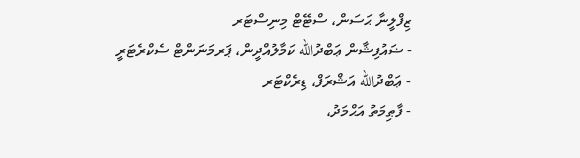ޒިފްލީނާ ޙަސަން، ސްޓޭޓް މިނިސްޓަރ
- ޟައުފިޝާން ޢަބްދުالله ކަމާލުއްދީން، ޕަރމަނަންޓް ސެކްރެޓަރީ
- ޢަބްދުالله އަޝްރަފް، ޑިރެކްޓަރ
- ފާޠިމަތު އަޙްމަދު،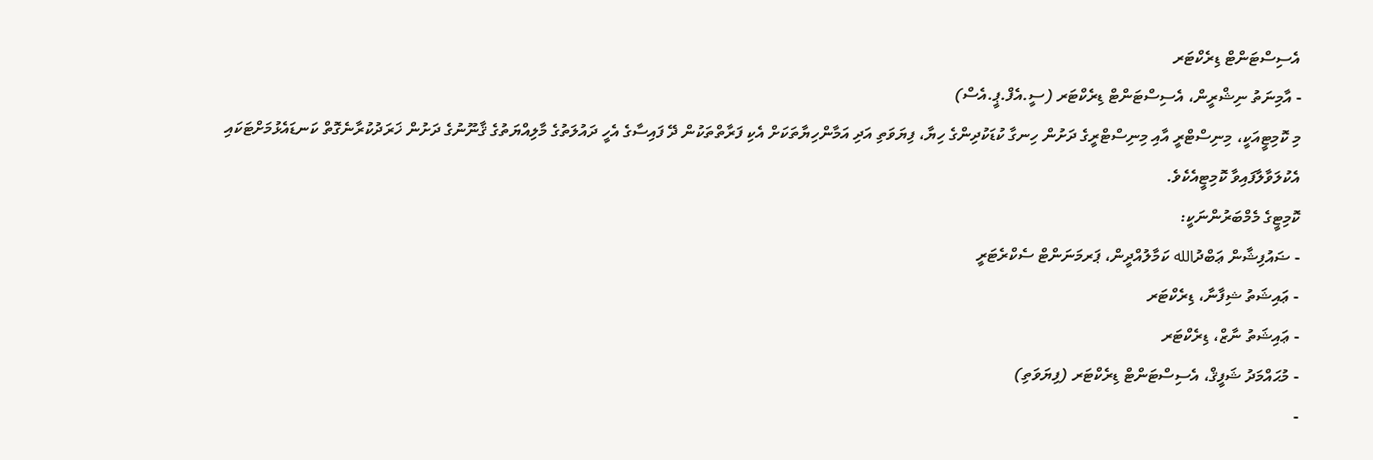އެސިސްޓަންޓް ޑިރެކްޓަރ
- އާމިނަތު ނިޝްރީން، އެސިސްޓަންޓް ޑިރެކްޓަރ (ސީ.އެފް.ޕީ.އެސް)
މި ކޮމިޓީއަކީ، މިނިސްޓްރީ އާއި މިނިސްޓްރީގެ ދަށުން ހިނގާ ކުޑަކުދިންގެ ހިޔާ، ފިޔަވަތި އަދި އަމާންހިޔާތަކަށް އެކި ފަރާތްތަކުން ދޭ ފައިސާގެ އެހީ ދައުލަތުގެ މާލިއްޔަތުގެ ޤާނޫނުގެ ދަށުން ޚަރަދުކުރާނެގޮތް ކަނޑައެޅުމަށްޓަކައި އެކުލަވާލާފައިވާ ކޮމިޓީއެކެވެ.
ކޮމިޓީގެ މެމްބަރުންނަކީ:
- ޟައުފިޝާން ޢަބްދުالله ކަމާލުއްދީން، ޕަރމަނަންޓް ސެކްރެޓަރީ
- ޢައިޝަތު ޝިފާނާ، ޑިރެކްޓަރ
- ޢައިޝަތު ނާޒް، ޑިރެކްޓަރ
- މުޙައްމަދު ޝަފީޤް، އެސިސްޓަންޓް ޑިރެކްޓަރ (ފިޔަވަތި)
-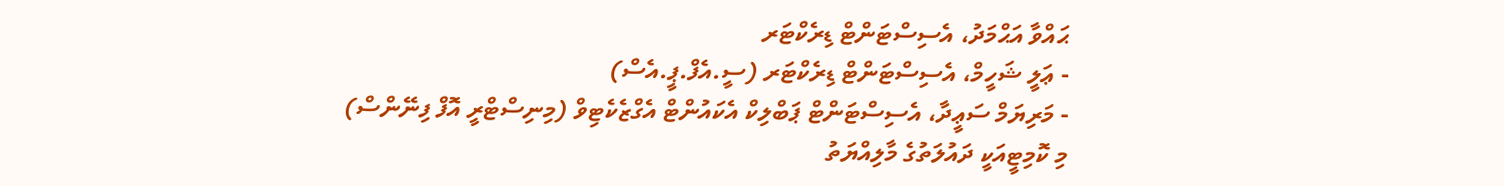ޙައްވާ އަޙްމަދު، އެސިސްޓަންޓް ޑިރެކްޓަރ
- ޢަލީ ޝަހީމް، އެސިސްޓަންޓް ޑިރެކްޓަރ (ސީ.އެފް.ޕީ.އެސް)
- މަރިޔަމް ސަޢީދާ، އެސިސްޓަންޓް ޕަބްލިކް އެކައުންޓް އެގްޒެކެޓިވް (މިނިސްޓްރީ އޮފް ފިނޭންސް)
މި ކޮމިޓީއަކީ ދައުލަތުގެ މާލިއްޔަތު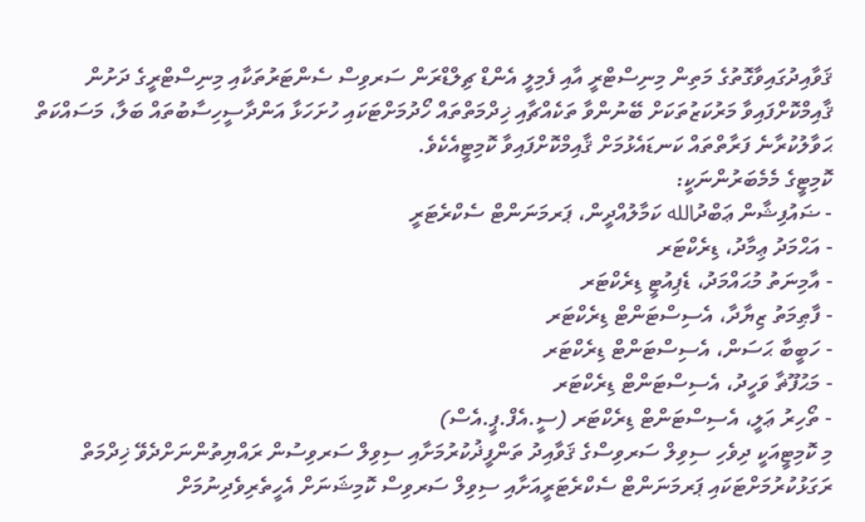ޤަވާއިދުގައިވާގޮތުގެ މަތިން މިނިސްޓްރީ އާއި ފެމިލީ އެންޑް ޗިލްޑްރަން ސަރވިސް ސެންޓަރުތަކާއި މިނިސްޓްރީގެ ދަށުން ޤާއިމްކޮށްފައިވާ މަރުކަޒުތަކަށް ބޭނުންވާ ތަކެއްޗާއި ޚިދްމަތްތައް ހޯދުމަށްޓަކައި ހުށަހަޅާ އަންދާސީހިސާބުތައް ބަލާ، މަސައްކަތް ޙަވާލުކުރާނެ ފަރާތްތައް ކަނޑައެޅުމަށް ޤާއިމްކޮށްފައިވާ ކޮމިޓީއެކެވެ.
ކޮމިޓީގެ މެމެބަރުންނަކީ:
- ޟައުފިޝާން ޢަބްދުالله ކަމާލުއްދީން، ޕަރމަނަންޓް ސެކްރެޓަރީ
- އަޙްމަދު ޢިމާދު، ޑިރެކްޓަރ
- އާމިނަތު މުޙައްމަދު، ޑެޕިއުޓީ ޑިރެކްޓަރ
- ފާޠިމަތު ޒިޔާދާ، އެސިސްޓަންޓް ޑިރެކްޓަރ
- ހަބީބާ ޙަސަން، އެސިސްޓަންޓް ޑިރެކްޓަރ
- މަޙުފޫޡާ ވަހީދު، އެސިސްޓަންޓް ޑިރެކްޓަރ
- ތޯހިރު ޢަލީ، އެސިސްޓަންޓް ޑިރެކްޓަރ (ސީ.އެފް.ޕީ.އެސް)
މި ކޮމިޓީއަކީ ދިވެހި ސިވިލް ސަރވިސްގެ ޤަވާއިދު ތަންފީޛުކުރުމަށާއި ސިވިލް ސަރވިސުން ރައްޔިތުންނަށްދެވޭ ޚިދްމަތް ރަގަޅުކުރުމަށްޓަކައި ޕަރމަނަންޓް ސެކްރެޓަރީއަށާއި ސިވިލް ސަރވިސް ކޮމިޝަނަށް އެހީތެރިވެދިނުމަށް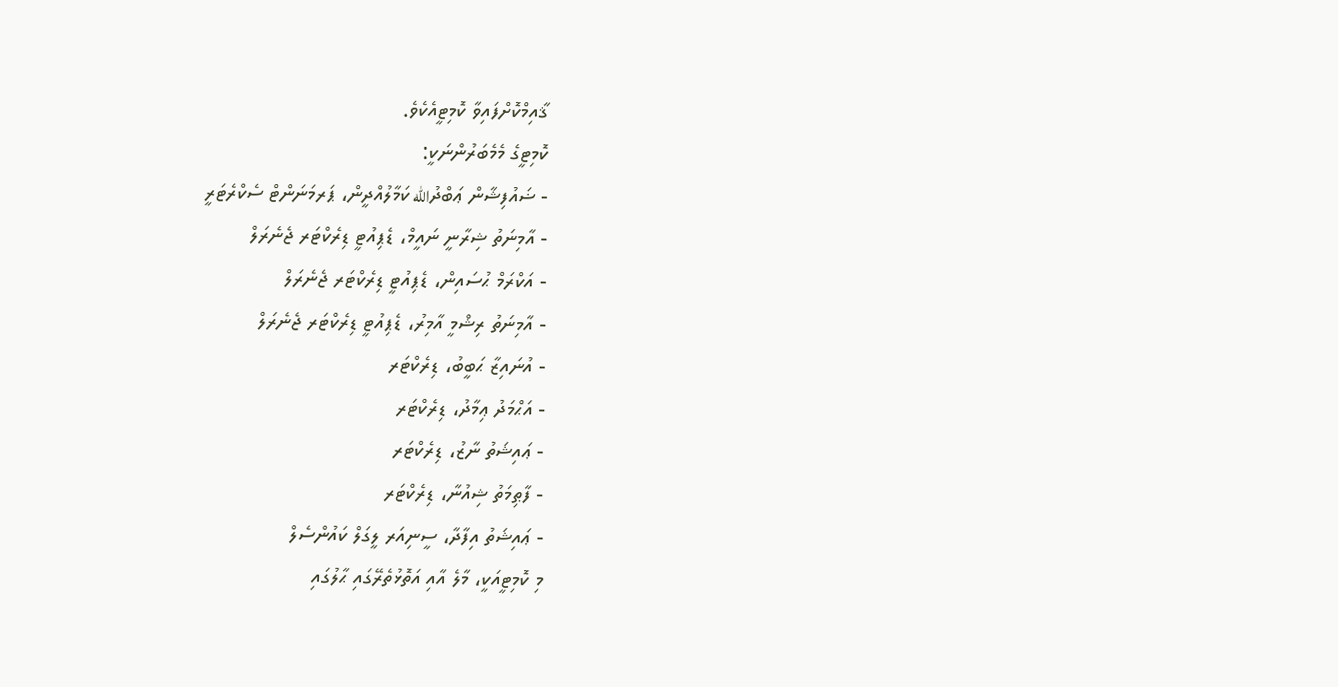ޤާއިމްކޮށްފައިވާ ކޮމިޓީއެކެވެ.
ކޮމިޓީގެ މެމެބަރުންނަކީ:
- ޟައުފިޝާން ޢަބްދުالله ކަމާލުއްދީން، ޕަރމަނަންޓް ސެކްރެޓަރީ
- އާމިނަތު ޝިރާނީ ނައީމް، ޑެޕިއުޓީ ޑިރެކްޓަރ ޖެނެރަލް
- އަކްރަމް ޙުސައިން، ޑެޕިއުޓީ ޑިރެކްޓަރ ޖެނެރަލް
- އާމިނަތު ރިޝްމީ އާމިރު، ޑެޕިއުޓީ ޑިރެކްޓަރ ޖެނެރަލް
- އުނައިޒާ ޙަބީބު، ޑިރެކްޓަރ
- އަޙްމަދު ޢިމާދު، ޑިރެކްޓަރ
- ޢައިޝަތު ނާޒު، ޑިރެކްޓަރ
- ފާޠިމަތު ޝިއުނާ، ޑިރެކްޓަރ
- ޢައިޝަތު އިފާދާ، ސީނިއަރ ލީގަލް ކައުންސެލް
މި ކޮމިޓީއަކީ، މާލެ އާއި އަތޮޅުތެރޭގައި ޙާލުގައި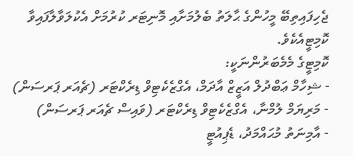ޖެހިފައިތިބޭ މީހުންގެ ޙާލަތު ބެލުމަށާއި މޮނިޓަރ ކުރުމަށް އެކުލަވާލާފައިވާ ކޮމިޓީއެކެވެ.
ކޮމިޓީގެ މެމެބަރުންނަކީ:
- ޝިހާމް ޢަބްދުލް އަޒީޒް އާދަމް، އެގްޒެކެޓިވް ޑިރެކްޓަރ (ޗެއަރ ޕަރސަން)
- މަރިޔަމް ލުމްނާ، އެގްޒެކެޓިވް ޑިރެކްޓަރ (ވައިސް ޗެއަރ ޕަރސަން)
- އާމިނަތު މުޙައްމަދު، ޑެޕިއުޓީ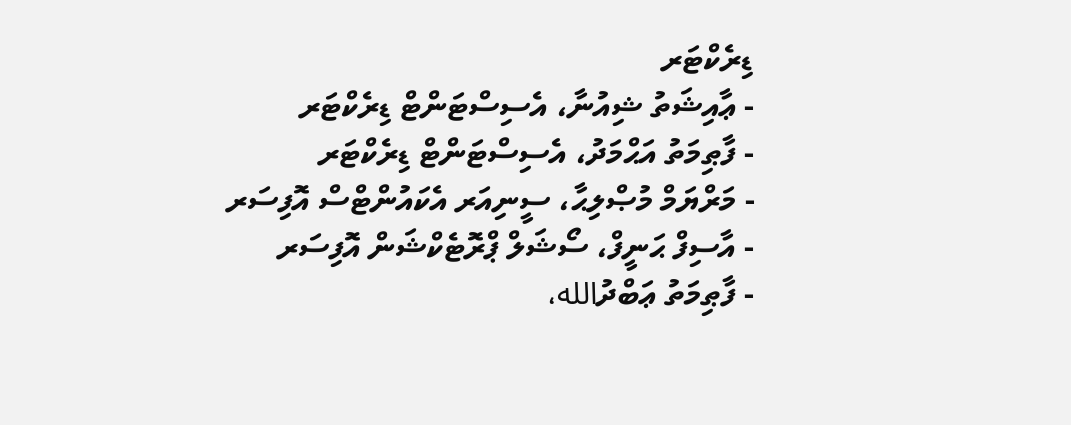ޑިރެކްޓަރ
- ޢާއިޝަތު ޝިއުނާ، އެސިސްޓަންޓް ޑިރެކްޓަރ
- ފާޠިމަތު އަޙްމަދު، އެސިސްޓަންޓް ޑިރެކްޓަރ
- މަރްޔަމް މުޞްލިޙާ، ސީނިއަރ އެކައުންޓްސް އޮފިސަރ
- އާސިފް ޙަނީފް، ސޯޝަލް ޕްރޮޓެކްޝަން އޮފިސަރ
- ފާޠިމަތު ޢަބްދުالله،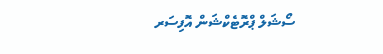ސޯޝަލް ޕްރޮޓެކްޝަން އޮފިސަރ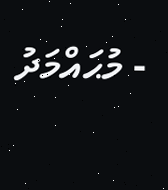- މުޙައްމަދު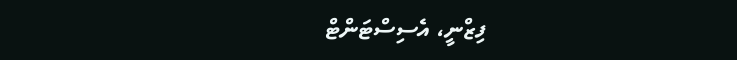ފިޒްނީ، އެސިސްޓަންޓް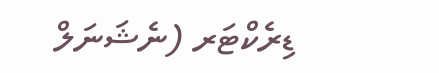ޑިރެކްޓަރ (ނެޝަނަލް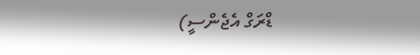ޑްރަގް އެޖެންސީ)